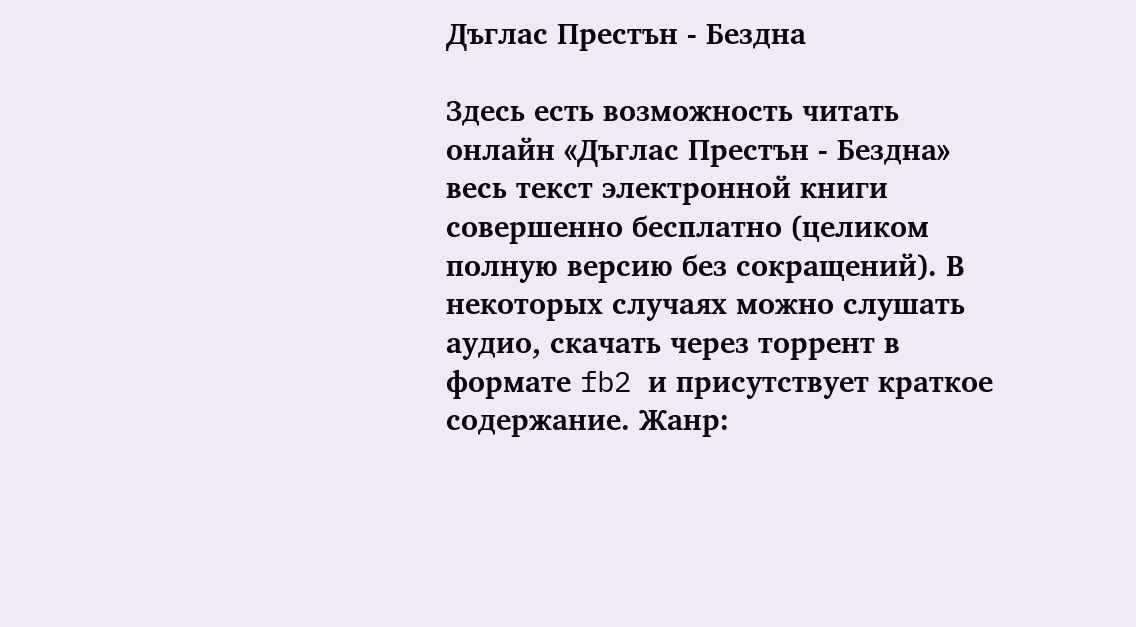Дъглас Престън - Бездна

Здесь есть возможность читать онлайн «Дъглас Престън - Бездна» весь текст электронной книги совершенно бесплатно (целиком полную версию без сокращений). В некоторых случаях можно слушать аудио, скачать через торрент в формате fb2 и присутствует краткое содержание. Жанр: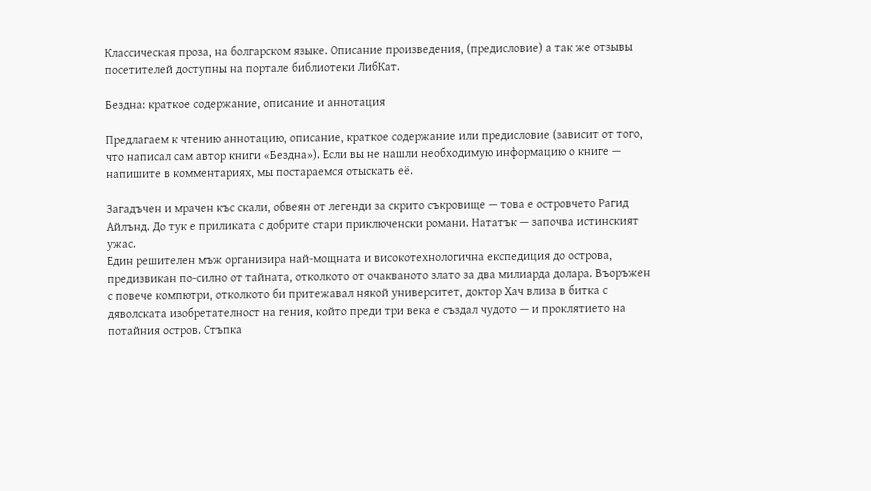Классическая проза, на болгарском языке. Описание произведения, (предисловие) а так же отзывы посетителей доступны на портале библиотеки ЛибКат.

Бездна: краткое содержание, описание и аннотация

Предлагаем к чтению аннотацию, описание, краткое содержание или предисловие (зависит от того, что написал сам автор книги «Бездна»). Если вы не нашли необходимую информацию о книге — напишите в комментариях, мы постараемся отыскать её.

Загадъчен и мрачен къс скали, обвеян от легенди за скрито съкровище — това е островчето Рагид Айлънд. До тук е приликата с добрите стари приключенски романи. Нататък — започва истинският ужас.
Един решителен мъж организира най-мощната и високотехнологична експедиция до острова, предизвикан по-силно от тайната, отколкото от очакваното злато за два милиарда долара. Въоръжен с повече компютри, отколкото би притежавал някой университет, доктор Хач влиза в битка с дяволската изобретателност на гения, който преди три века е създал чудото — и проклятието на потайния остров. Стъпка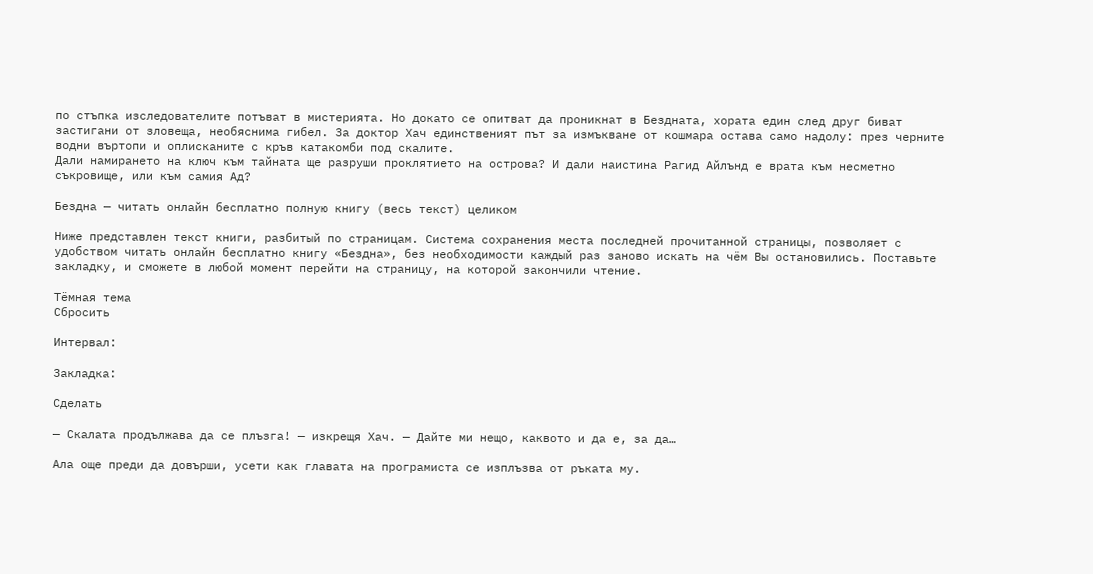по стъпка изследователите потъват в мистерията. Но докато се опитват да проникнат в Бездната, хората един след друг биват застигани от зловеща, необяснима гибел. За доктор Хач единственият път за измъкване от кошмара остава само надолу: през черните водни въртопи и оплисканите с кръв катакомби под скалите.
Дали намирането на ключ към тайната ще разруши проклятието на острова? И дали наистина Рагид Айлънд е врата към несметно съкровище, или към самия Ад?

Бездна — читать онлайн бесплатно полную книгу (весь текст) целиком

Ниже представлен текст книги, разбитый по страницам. Система сохранения места последней прочитанной страницы, позволяет с удобством читать онлайн бесплатно книгу «Бездна», без необходимости каждый раз заново искать на чём Вы остановились. Поставьте закладку, и сможете в любой момент перейти на страницу, на которой закончили чтение.

Тёмная тема
Сбросить

Интервал:

Закладка:

Сделать

— Скалата продължава да се плъзга! — изкрещя Хач. — Дайте ми нещо, каквото и да е, за да…

Ала още преди да довърши, усети как главата на програмиста се изплъзва от ръката му.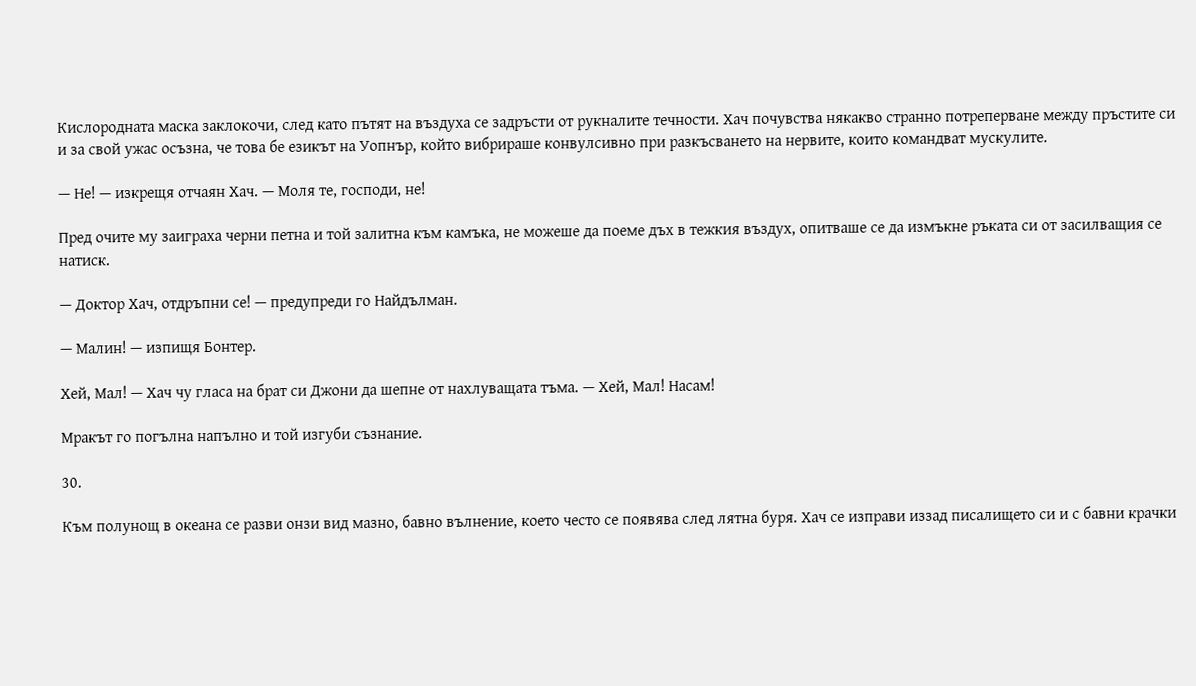Кислородната маска заклокочи, след като пътят на въздуха се задръсти от рукналите течности. Хач почувства някакво странно потреперване между пръстите си и за свой ужас осъзна, че това бе езикът на Уопнър, който вибрираше конвулсивно при разкъсването на нервите, които командват мускулите.

— Не! — изкрещя отчаян Хач. — Моля те, господи, не!

Пред очите му заиграха черни петна и той залитна към камъка, не можеше да поеме дъх в тежкия въздух, опитваше се да измъкне ръката си от засилващия се натиск.

— Доктор Хач, отдръпни се! — предупреди го Найдълман.

— Малин! — изпищя Бонтер.

Хей, Мал! — Хач чу гласа на брат си Джони да шепне от нахлуващата тъма. — Хей, Мал! Насам!

Мракът го погълна напълно и той изгуби съзнание.

30.

Към полунощ в океана се разви онзи вид мазно, бавно вълнение, което често се появява след лятна буря. Хач се изправи иззад писалището си и с бавни крачки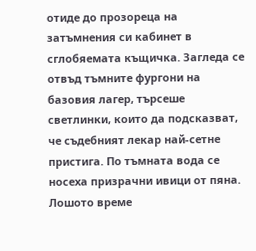отиде до прозореца на затъмнения си кабинет в сглобяемата къщичка. Загледа се отвъд тъмните фургони на базовия лагер, търсеше светлинки, които да подсказват, че съдебният лекар най-сетне пристига. По тъмната вода се носеха призрачни ивици от пяна. Лошото време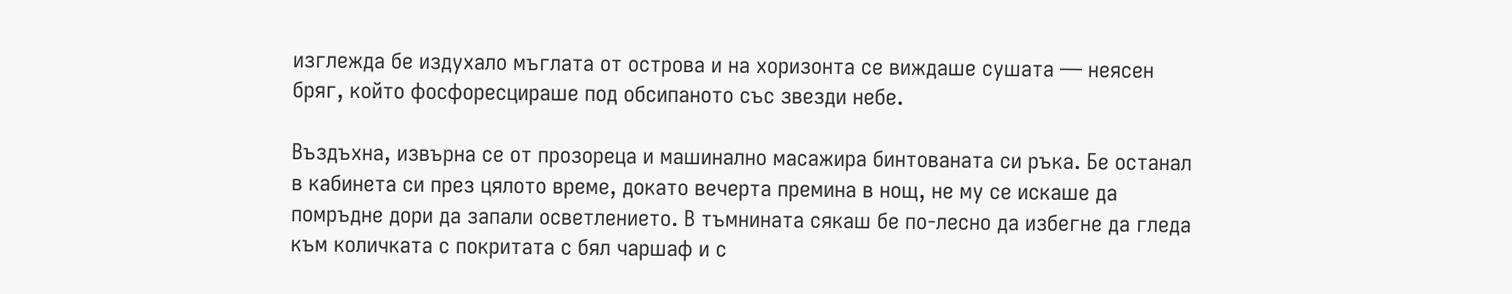изглежда бе издухало мъглата от острова и на хоризонта се виждаше сушата — неясен бряг, който фосфоресцираше под обсипаното със звезди небе.

Въздъхна, извърна се от прозореца и машинално масажира бинтованата си ръка. Бе останал в кабинета си през цялото време, докато вечерта премина в нощ, не му се искаше да помръдне дори да запали осветлението. В тъмнината сякаш бе по-лесно да избегне да гледа към количката с покритата с бял чаршаф и с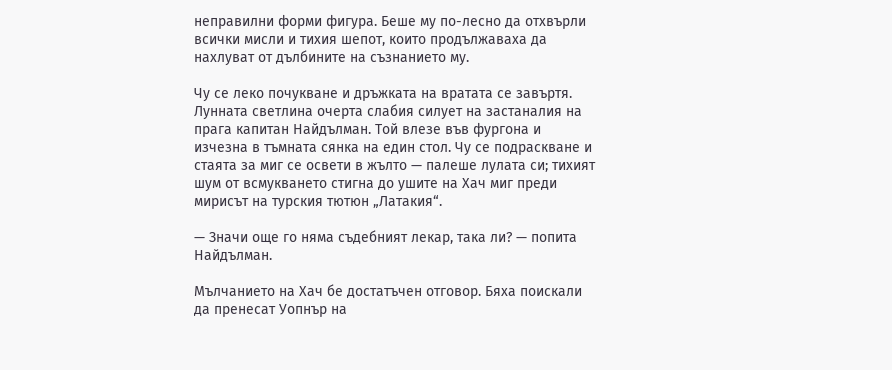неправилни форми фигура. Беше му по-лесно да отхвърли всички мисли и тихия шепот, които продължаваха да нахлуват от дълбините на съзнанието му.

Чу се леко почукване и дръжката на вратата се завъртя. Лунната светлина очерта слабия силует на застаналия на прага капитан Найдълман. Той влезе във фургона и изчезна в тъмната сянка на един стол. Чу се подраскване и стаята за миг се освети в жълто — палеше лулата си; тихият шум от всмукването стигна до ушите на Хач миг преди мирисът на турския тютюн „Латакия“.

— Значи още го няма съдебният лекар, така ли? — попита Найдълман.

Мълчанието на Хач бе достатъчен отговор. Бяха поискали да пренесат Уопнър на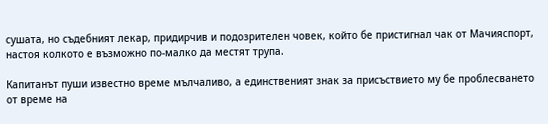сушата, но съдебният лекар, придирчив и подозрителен човек, който бе пристигнал чак от Мачияспорт, настоя колкото е възможно по-малко да местят трупа.

Капитанът пуши известно време мълчаливо, а единственият знак за присъствието му бе проблесването от време на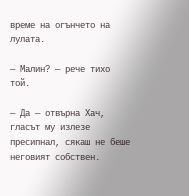време на огънчето на лулата.

— Малин? — рече тихо той.

— Да — отвърна Хач, гласът му излезе пресипнал, сякаш не беше неговият собствен.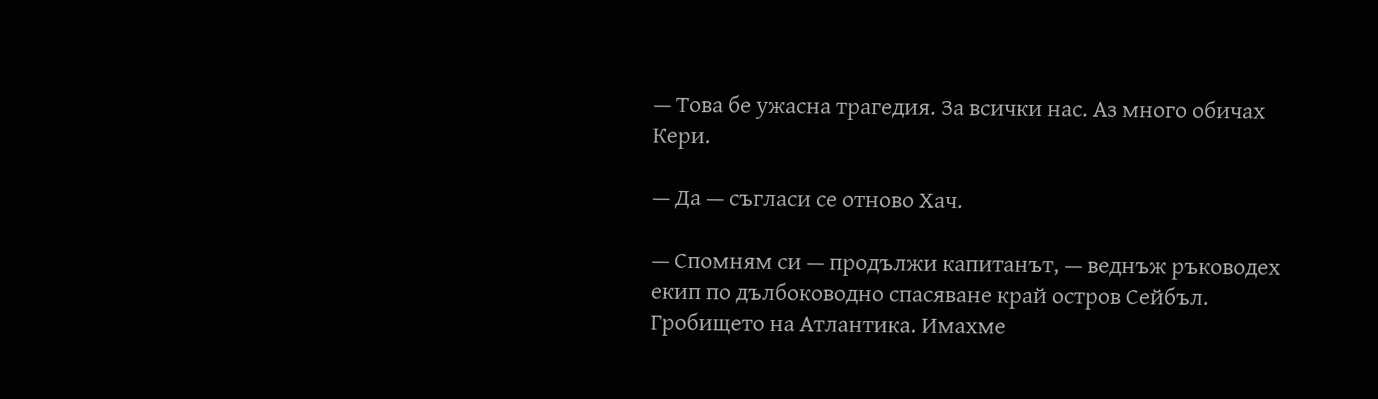— Това бе ужасна трагедия. За всички нас. Аз много обичах Кери.

— Да — съгласи се отново Хач.

— Спомням си — продължи капитанът, — веднъж ръководех екип по дълбоководно спасяване край остров Сейбъл. Гробището на Атлантика. Имахме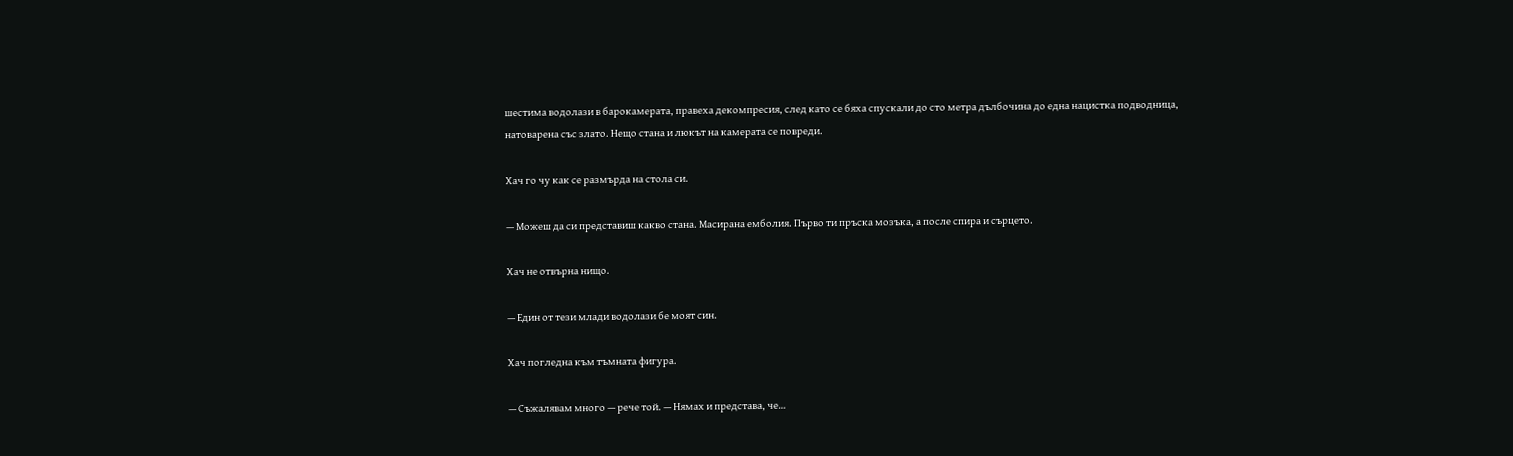шестима водолази в барокамерата, правеха декомпресия, след като се бяха спускали до сто метра дълбочина до една нацистка подводница, натоварена със злато. Нещо стана и люкът на камерата се повреди.

Хач го чу как се размърда на стола си.

— Можеш да си представиш какво стана. Масирана емболия. Първо ти пръска мозъка, а после спира и сърцето.

Хач не отвърна нищо.

— Един от тези млади водолази бе моят син.

Хач погледна към тъмната фигура.

— Съжалявам много — рече той. — Нямах и представа, че…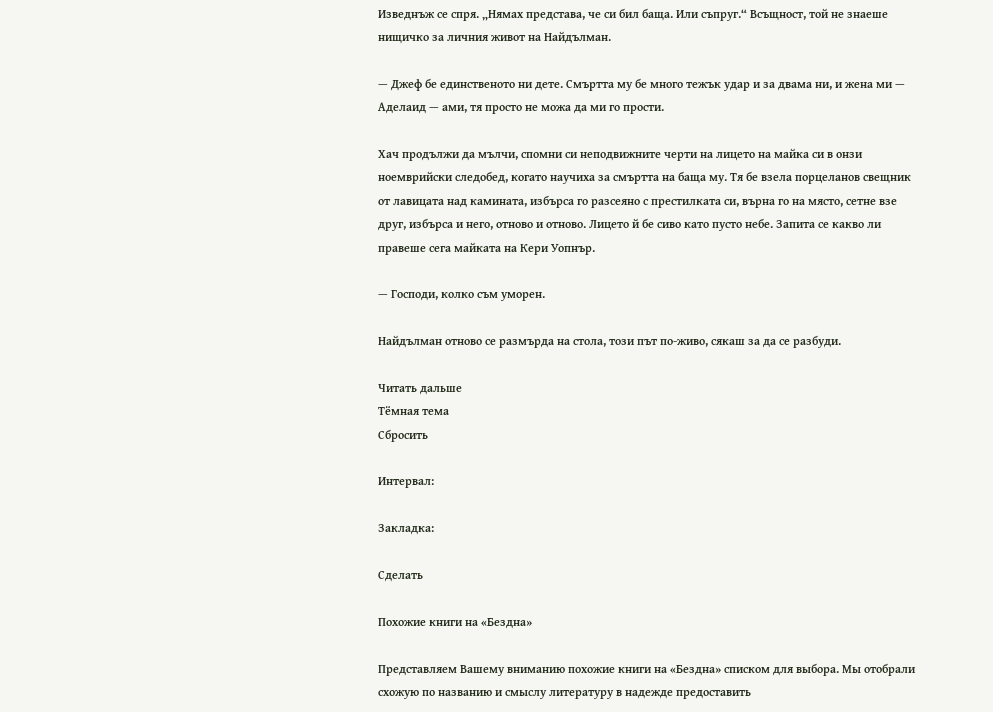Изведнъж се спря. „Нямах представа, че си бил баща. Или съпруг.“ Всъщност, той не знаеше нищичко за личния живот на Найдълман.

— Джеф бе единственото ни дете. Смъртта му бе много тежък удар и за двама ни, и жена ми — Аделаид — ами, тя просто не можа да ми го прости.

Хач продължи да мълчи, спомни си неподвижните черти на лицето на майка си в онзи ноемврийски следобед, когато научиха за смъртта на баща му. Тя бе взела порцеланов свещник от лавицата над камината, избърса го разсеяно с престилката си, върна го на място, сетне взе друг, избърса и него, отново и отново. Лицето й бе сиво като пусто небе. Запита се какво ли правеше сега майката на Кери Уопнър.

— Господи, колко съм уморен.

Найдълман отново се размърда на стола, този път по-живо, сякаш за да се разбуди.

Читать дальше
Тёмная тема
Сбросить

Интервал:

Закладка:

Сделать

Похожие книги на «Бездна»

Представляем Вашему вниманию похожие книги на «Бездна» списком для выбора. Мы отобрали схожую по названию и смыслу литературу в надежде предоставить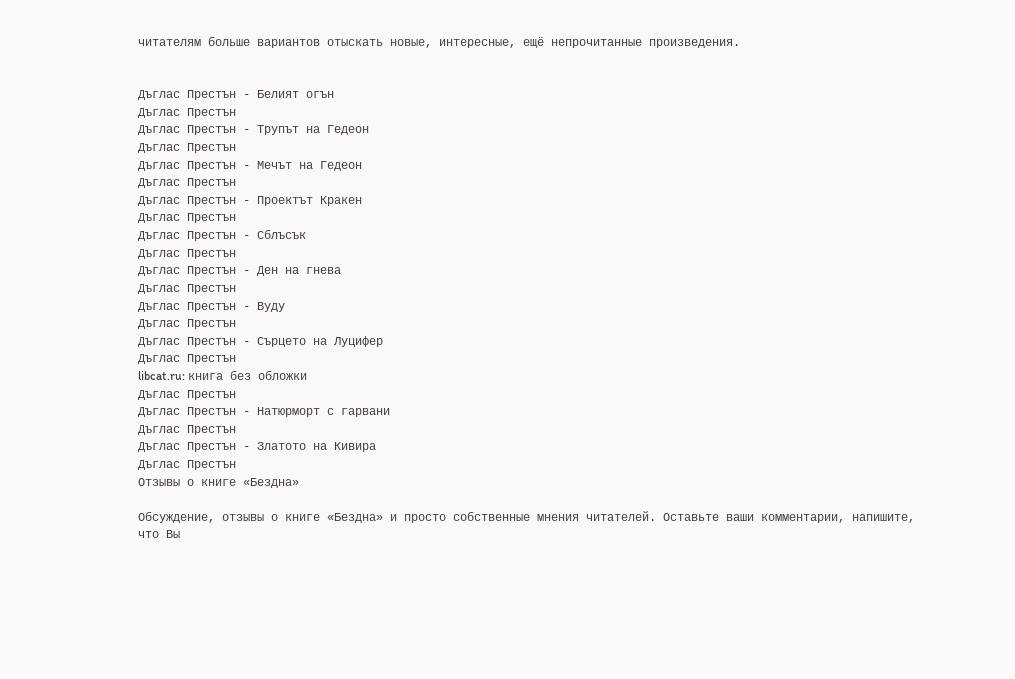читателям больше вариантов отыскать новые, интересные, ещё непрочитанные произведения.


Дъглас Престън - Белият огън
Дъглас Престън
Дъглас Престън - Трупът на Гедеон
Дъглас Престън
Дъглас Престън - Мечът на Гедеон
Дъглас Престън
Дъглас Престън - Проектът Кракен
Дъглас Престън
Дъглас Престън - Сблъсък
Дъглас Престън
Дъглас Престън - Ден на гнева
Дъглас Престън
Дъглас Престън - Вуду
Дъглас Престън
Дъглас Престън - Сърцето на Луцифер
Дъглас Престън
libcat.ru: книга без обложки
Дъглас Престън
Дъглас Престън - Натюрморт с гарвани
Дъглас Престън
Дъглас Престън - Златото на Кивира
Дъглас Престън
Отзывы о книге «Бездна»

Обсуждение, отзывы о книге «Бездна» и просто собственные мнения читателей. Оставьте ваши комментарии, напишите, что Вы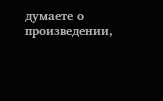думаете о произведении,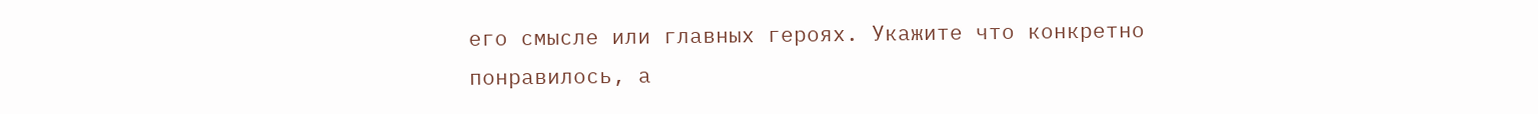его смысле или главных героях. Укажите что конкретно понравилось, а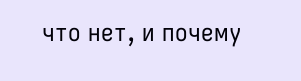что нет, и почему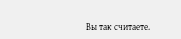Вы так считаете.